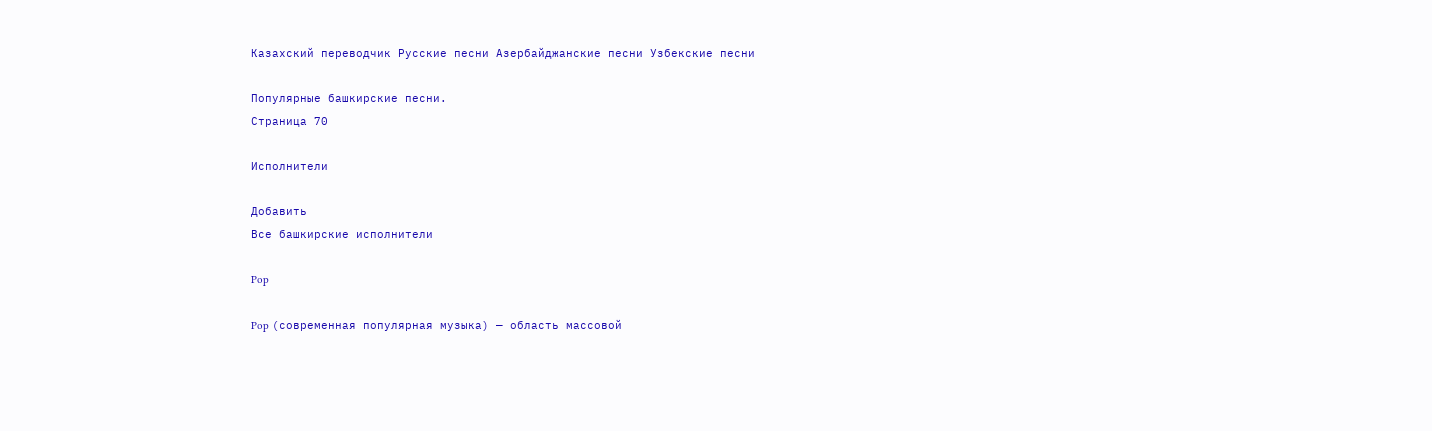Казахский переводчик Русские песни Азербайджанские песни Узбекские песни

Популярные башкирские песни.
Страница 70

Исполнители

Добавить
Все башкирские исполнители

Pop

Pop (современная популярная музыка) — область массовой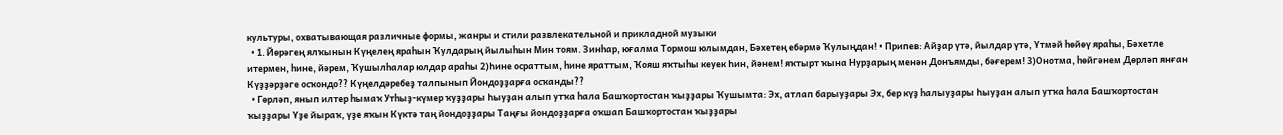культуры, охватывающая различные формы, жанры и стили развлекательной и прикладной музыки
  • 1. Йөрәгең ялҡынын Күңелең яраһын Ҡулдарың йылыһын Мин тоям. Зинһар, юғалма Тормош юлымдан, Бәхетең ебәрмә Ҡулыңдан! • Припев: Айҙар үтә, йылдар үтә, Үтмәй һөйөү яраһы, Бәхетле итермен, һине, йәрем, Ҡушылһалар юлдар араһы 2)Һине осраттым, һине яраттым, Ҡояш яҡтыһы кеуек Һин, йәнем! яҡтырт ҡына Нурҙарың менән Донъямды, бәғерем! 3)Онотма, һөйгәнем Дөрләп янған Күҙҙәрҙәге осҡондо?? Күңелдәребеҙ талпынып Йондоҙҙарға осҡанды??
  • Гөрләп, янып илтер һымаҡ Утһыҙ-күмер ҡуҙҙары Һыуҙан алып утҡа һала Башҡортостан ҡыҙҙары Ҡушымта: Эх, атлап барыуҙары Эх, бер күҙ һалыуҙары Һыуҙан алып утҡа һала Башҡортостан ҡыҙҙары Үҙе йыраҡ, үҙе яҡын Күктә таң йондоҙҙары Таңғы йондоҙҙарға оҡшап Башҡортостан ҡыҙҙары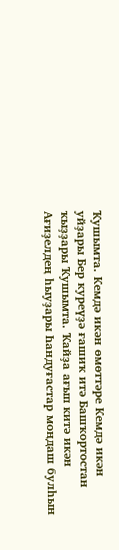Ҡушымта. Кемдә икән өмөттәре Кемдә икән уйҙары Бер куреүҙә ғашиҡ итә Башҡортостан ҡыҙҙары Ҡушымта. Ҡайҙа ағып китә икән Ағиҙелдең һыуҙары Һандуғастар моңдаш булһын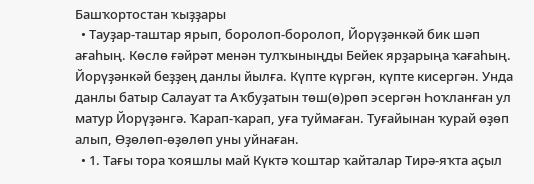Башҡортостан ҡыҙҙары
  • Тауҙар-таштар ярып, боролоп-боролоп, Йорүҙәнкәй бик шәп ағаһың. Кѳслѳ ғәйрәт менән тулҡыныңды Бейек ярҙарыңа ҡағаһың. Йорүҙәнкәй беҙҙең данлы йылға. Күпте күргән, күпте кисергән. Унда данлы батыр Салауат та Аҡбуҙатын тѳш(ѳ)рѳп эсергән Һоҡланған ул матур Йорүҙәнгә. Ҡарап-ҡарап, уға туймаған. Туғайынан ҡурай ѳҙѳп алып, Ѳҙѳлѳп-ѳҙѳлѳп уны уйнаған.
  • 1. Тағы тора ҡояшлы май Күктә ҡоштар ҡайталар Тирә-яҡта аҫыл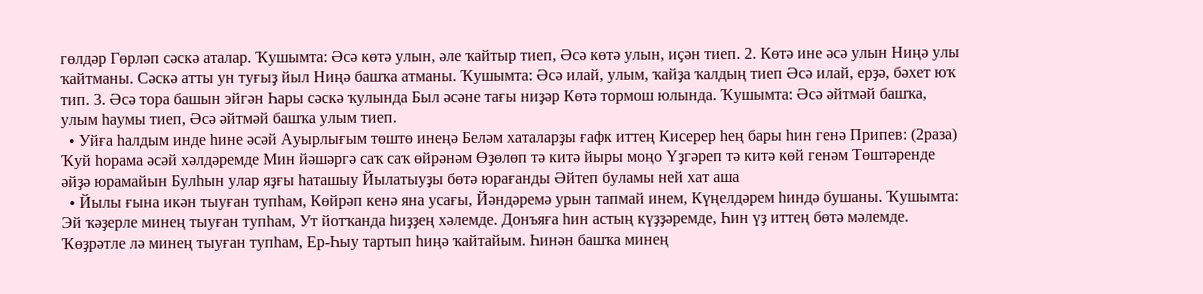гөлдәр Гөрләп сәскә аталар. Ҡушымта: Әсә көтә улын, әле ҡайтыр тиеп, Әсә көтә улын, иҫән тиеп. 2. Көтә ине әсә улын Ниңә улы ҡайтманы. Сәскә атты ун туғыҙ йыл Ниңә башҡа атманы. Ҡушымта: Әсә илай, улым, ҡайҙа ҡалдың тиеп Әсә илай, ерҙә, бәхет юҡ тип. 3. Әсә тора башын эйгән Һары сәскә ҡулында Был әсәне тағы ниҙәр Көтә тормош юлында. Ҡушымта: Әсә әйтмәй башҡа, улым һаумы тиеп, Әсә әйтмәй башҡа улым тиеп.
  • Уйға һалдым инде һине әсәй Ауырлығым төштө инеңә Беләм хаталарҙы ғафк иттең Кисерер һең бары һин генә Припев: (2раза) Ҡуй һорама әсәй хәлдәремде Мин йәшәргә саҡ саҡ өйрәнәм Өҙөлөп тә китә йыры моңо Үҙгәреп тә китә көй генәм Төштәренде әйҙә юрамайын Булһын улар яҙғы һаташыу Йылатыуҙы бөтә юрағанды Әйтеп буламы ней хат аша
  • Йылы ғына икән тыуған тупһам, Көйрәп кенә яна усағы, Йәндәремә урын тапмай инем, Күңелдәрем һиндә бушаны. Ҡушымта: Эй ҡәҙерле минең тыуған тупһам, Ут йотҡанда һиҙҙең хәлемде. Донъяға һин астың күҙҙәремде, Һин үҙ иттең бөтә мәлемде. Ҡөҙрәтле лә минең тыуған тупһам, Ер-Һыу тартып һиңә ҡайтайым. Һинән башҡа минең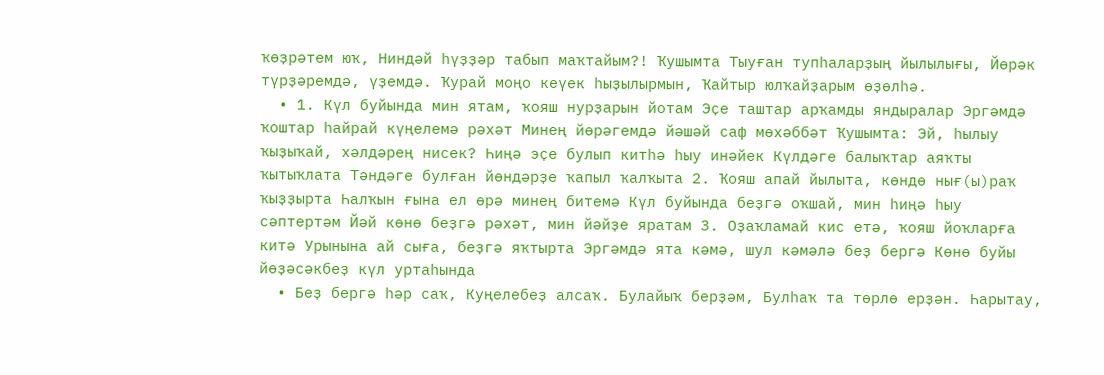ҡөҙрәтем юҡ, Ниндәй һүҙҙәр табып маҡтайым?! Ҡушымта Тыуған тупһаларҙың йылылығы, Йөрәк түрҙәремдә, үҙемдә. Ҡурай моңо кеүек һыҙылырмын, Ҡайтыр юлҡайҙарым өҙөлһә.
  • 1. Күл буйында мин ятам, ҡояш нурҙарын йотам Эҫе таштар арҡамды яндыралар Эргәмдә ҡоштар һайрай күңелемә рәхәт Минең йөрәгемдә йәшәй саф мөхәббәт Ҡушымта: Эй, һылыу ҡыҙыҡай, хәлдәрең нисек? Һиңә эҫе булып китһә һыу инәйек Күлдәге балыҡтар аяҡты ҡытыҡлата Тәндәге булған йөндәрҙе ҡапыл ҡалҡыта 2. Ҡояш апай йылыта, көндө нығ(ы)раҡ ҡыҙҙырта Һалҡын ғына ел өрә минең битемә Күл буйында беҙгә оҡшай, мин һиңә һыу сәптертәм Йәй көнө беҙгә рәхәт, мин йәйҙе яратам 3. Оҙаҡламай кис етә, ҡояш йоҡларға китә Урынына ай сыға, беҙгә яҡтырта Эргәмдә ята кәмә, шул кәмәлә беҙ бергә Көнө буйы йөҙәсәкбеҙ күл уртаһында
  • Беҙ бергә һәр саҡ, Куңелебеҙ алсаҡ. Булайыҡ берҙәм, Булһаҡ та төрлө ерҙән. Һарытау,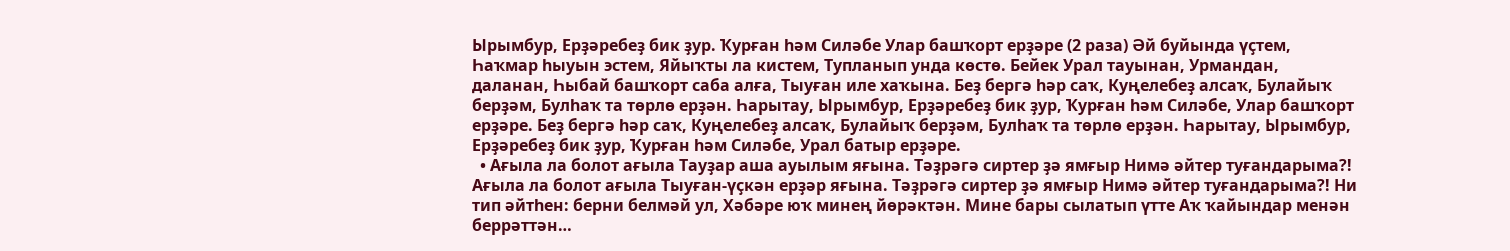Ырымбур, Ерҙәребеҙ бик ҙур. Ҡурған һәм Силәбе Улар башҡорт ерҙәре (2 раза) Әй буйында үҫтем, Һаҡмар һыуын эстем, Яйыҡты ла кистем, Тупланып унда көстө. Бейек Урал тауынан, Урмандан, даланан, Һыбай башҡорт саба алға, Тыуған иле хаҡына. Беҙ бергә һәр саҡ, Куңелебеҙ алсаҡ, Булайыҡ берҙәм, Булһаҡ та төрлө ерҙән. Һарытау, Ырымбур, Ерҙәребеҙ бик ҙур, Ҡурған һәм Силәбе, Улар башҡорт ерҙәре. Беҙ бергә һәр саҡ, Куңелебеҙ алсаҡ, Булайыҡ берҙәм, Булһаҡ та төрлө ерҙән. Һарытау, Ырымбур, Ерҙәребеҙ бик ҙур, Ҡурған һәм Силәбе, Урал батыр ерҙәре.
  • Ағыла ла болот ағыла Тауҙар аша ауылым яғына. Тәҙрәгә сиртер ҙә ямғыр Нимә әйтер туғандарыма?! Ағыла ла болот ағыла Тыуған-үҫкән ерҙәр яғына. Тәҙрәгә сиртер ҙә ямғыр Нимә әйтер туғандарыма?! Ни тип әйтһен: берни белмәй ул, Хәбәре юҡ минең йөрәктән. Мине бары сылатып үтте Аҡ ҡайындар менән беррәттән…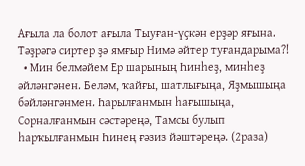Ағыла ла болот ағыла Тыуған-үҫкән ерҙәр яғына. Тәҙрәгә сиртер ҙә ямғыр Нимә әйтер туғандарыма?!
  • Мин белмәйем Ер шарының Һинһеҙ, минһеҙ әйләнгәнен. Беләм, ҡайғы, шатлығыңа, Яҙмышыңа бәйләнгәнмен. Һарылғанмын һағышыңа, Сорналғанмын сәстәреңә, Тамсы булып һарҡылғанмын Һинең ғәзиз йәштәреңә. (2раза)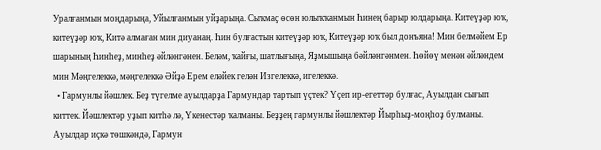Уралғанмын моңдарыңа, Уйылғанмын уйҙарыңа. Сыҡмаҫ өсөн юлыҡҡанмын Һинең барыр юлдарыңа. Китеүҙәр юҡ, китеүҙәр юҡ, Китә алмаған мин диуанаң. Һин булғастын китеүҙәр юҡ, Китеүҙәр юҡ был донъяна! Мин белмәйем Ер шарының Һинһеҙ, минһеҙ әйләнгәнен. Беләм, ҡайғы, шатлығыңа, Яҙмышыңа бәйләнгәнмен. Һөйөү менән әйләндем мин Мәңгелеккә, мәңгелеккә Әйҙә Ерем еләйек гелән Изгелеккә, игелеккә.
  • Гармунлы йәшлек. Беҙ түгелме ауылдарҙа Гармундар тартып үҫтек? Үҫеп ир-егеттәр булғас, Ауылдан сығып киттек. Йәшлектәр уҙып китһә лә, Үкенестәр ҡалманы. Беҙҙең гармунлы йәшлектәр Йырһыҙ-моңһоҙ булманы. Ауылдар иҫкә төшкәндә, Гармун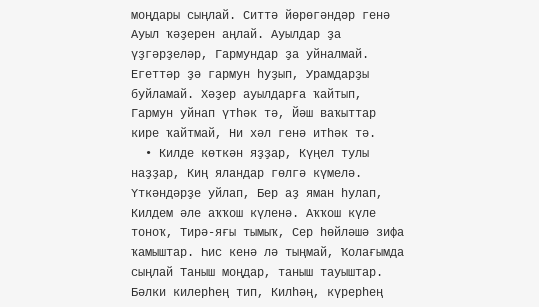моңдары сыңлай. Ситтә йөрөгәндәр генә Ауыл ҡәҙерен аңлай. Ауылдар ҙа үҙгәрҙеләр, Гармундар ҙа уйналмай. Егеттәр ҙә гармун һуҙып, Урамдарҙы буйламай. Хәҙер ауылдарға ҡайтып, Гармун уйнап үтһәк тә, Йәш ваҡыттар кире ҡайтмай, Ни хәл генә итһәк тә.
  • Килде көткән яҙҙар, Күңел тулы наҙҙар, Киң яландар гөлгә күмелә. Үткәндәрҙе уйлап, Бер аҙ яман һулап, Килдем әле аҡҡош күленә. Аҡҡош күле тоноҡ, Тирә-яғы тымыҡ, Сер һөйләшә зифа ҡамыштар. Һис кенә лә тыңмай, Ҡолағымда сыңлай Таныш моңдар, таныш тауыштар. Бәлки килерһең тип, Килһәң, күрерһең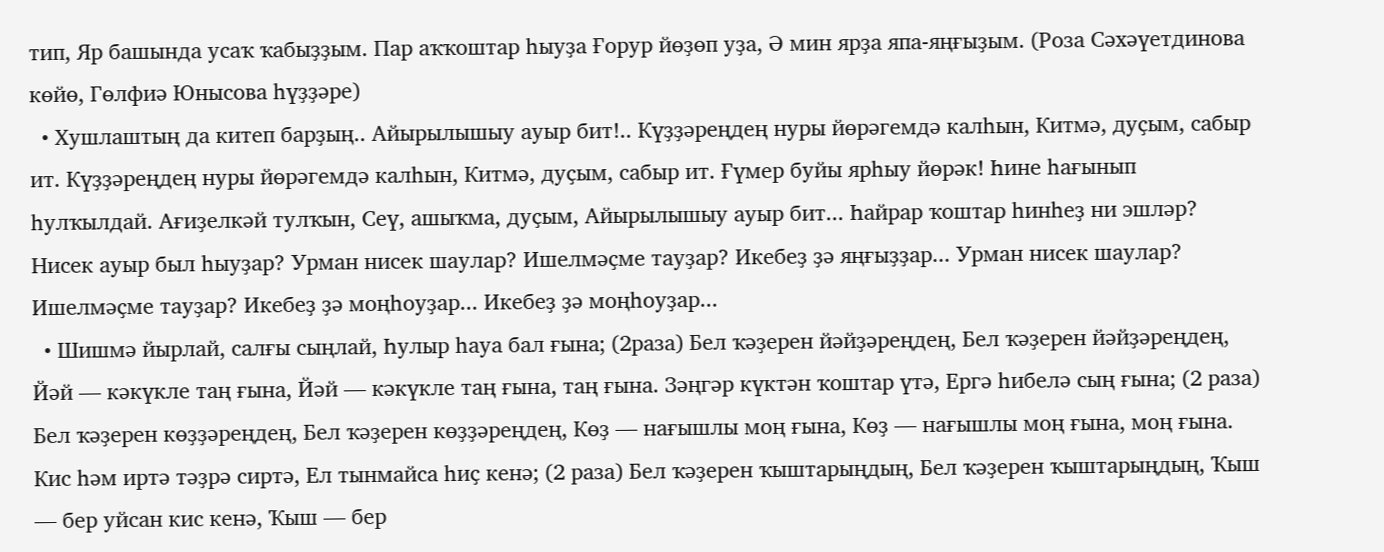тип, Яр башында усаҡ ҡабыҙҙым. Пар аҡҡоштар һыуҙа Ғорур йөҙөп уҙа, Ә мин ярҙа япа-яңғыҙым. (Роза Сәхәүетдинова көйө, Гөлфиә Юнысова һүҙҙәре)
  • Хушлаштың да китеп барҙың.. Айырылышыу ауыр бит!.. Күҙҙәреңдең нуры йөрәгемдә калһын, Китмә, дуҫым, сабыр ит. Күҙҙәреңдең нуры йөрәгемдә калһын, Китмә, дуҫым, сабыр ит. Ғүмер буйы ярһыу йөрәк! Һине һағынып һулҡылдай. Ағиҙелкәй тулҡын, Сеү, ашыҡма, дуҫым, Айырылышыу ауыр бит... Һайрар ҡоштар һинһеҙ ни эшләр? Нисек ауыр был һыуҙар? Урман нисек шаулар? Ишелмәҫме тауҙар? Икебеҙ ҙә яңғыҙҙар... Урман нисек шаулар? Ишелмәҫме тауҙар? Икебеҙ ҙә моңһоуҙар... Икебеҙ ҙә моңһоуҙар...
  • Шишмә йырлай, салғы сыңлай, Һулыр һауа бал ғына; (2раза) Бел ҡәҙерен йәйҙәреңдең, Бел ҡәҙерен йәйҙәреңдең, Йәй — кәкүкле таң ғына, Йәй — кәкүкле таң ғына, таң ғына. Зәңгәр күктән ҡоштар үтә, Ергә һибелә сың ғына; (2 раза) Бел ҡәҙерен көҙҙәреңдең, Бел ҡәҙерен көҙҙәреңдең, Көҙ — нағышлы моң ғына, Көҙ — нағышлы моң ғына, моң ғына. Кис һәм иртә тәҙрә сиртә, Ел тынмайса һиҫ кенә; (2 раза) Бел ҡәҙерен ҡыштарыңдың, Бел ҡәҙерен ҡыштарыңдың, Ҡыш — бер уйсан кис кенә, Ҡыш — бер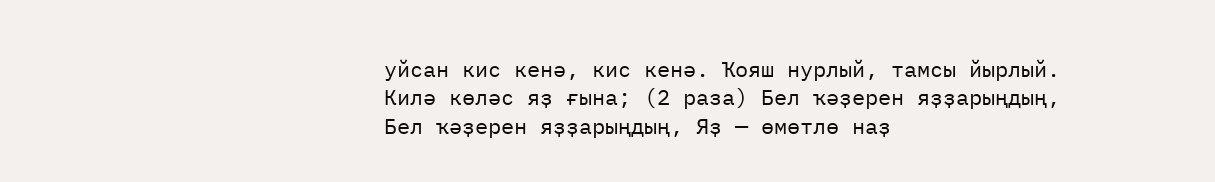уйсан кис кенә, кис кенә. Ҡояш нурлый, тамсы йырлый. Килә көләс яҙ ғына; (2 раза) Бел ҡәҙерен яҙҙарыңдың, Бел ҡәҙерен яҙҙарыңдың, Яҙ — өмөтлө наҙ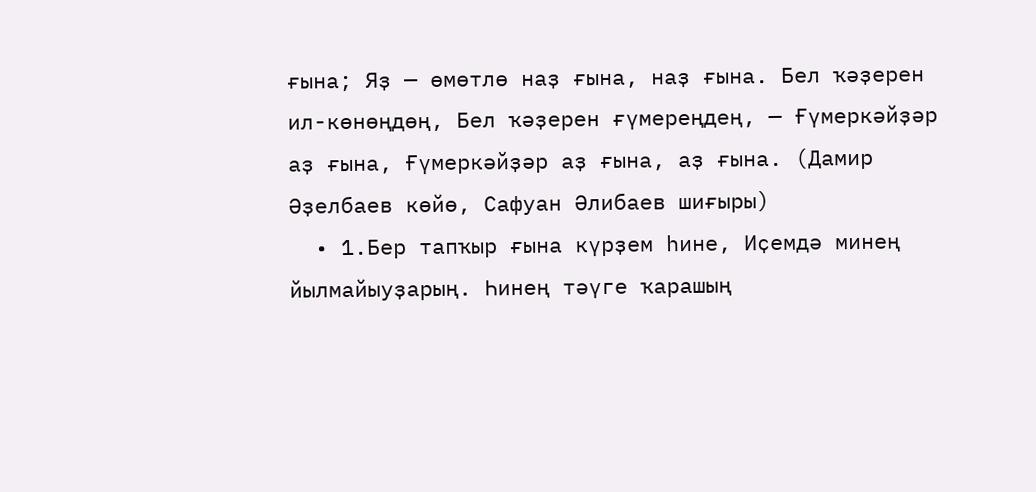ғына; Яҙ — өмөтлө наҙ ғына, наҙ ғына. Бел ҡәҙерен ил-көнөңдөң, Бел ҡәҙерен ғүмереңдең, — Ғүмеркәйҙәр аҙ ғына, Ғүмеркәйҙәр аҙ ғына, аҙ ғына. (Дамир Әҙелбаев көйө, Сафуан Әлибаев шиғыры)
  • 1.Бер тапҡыр ғына күрҙем һине, Иҫемдә минең йылмайыуҙарың. Һинең тәүге ҡарашың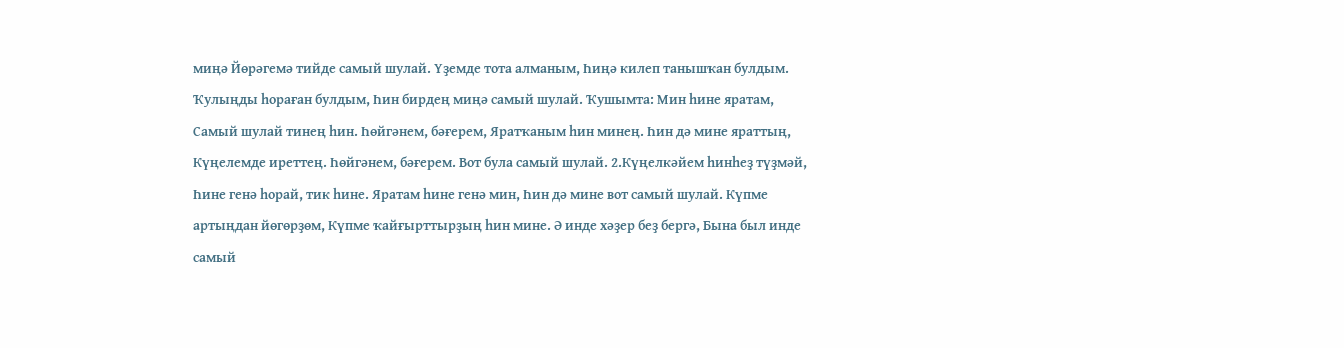миңә Йөрәгемә тийде самый шулай. Үҙемде тота алманым, Һиңә килеп танышҡан булдым. Ҡулыңды һораған булдым, Һин бирдең миңә самый шулай. Ҡушымта: Мин һине яратам, Самый шулай тинең һин. Һөйгәнем, бәғерем, Яратҡаным һин минең. Һин дә мине яраттың, Күңелемде иреттең. Һөйгәнем, бәғерем. Вот була самый шулай. 2.Күңелкәйем һинһеҙ түҙмәй, Һине генә һорай, тик һине. Яратам һине генә мин, Һин дә мине вот самый шулай. Күпме артыңдан йөгөрҙөм, Күпме ҡайғырттырҙың һин мине. Ә инде хәҙер беҙ бергә, Бына был инде самый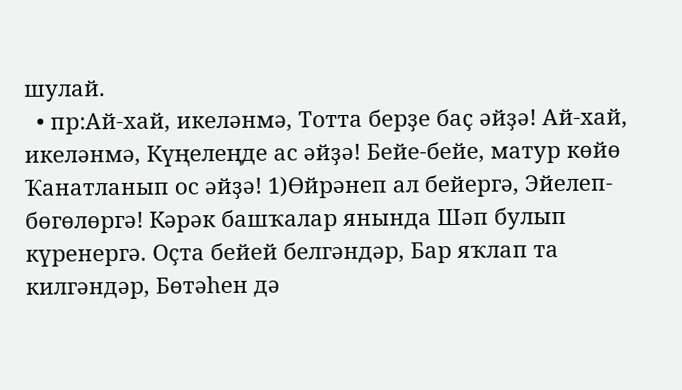шулай.
  • пр:Ай-хай, икеләнмә, Тотта берҙе баҫ әйҙә! Ай-хай, икеләнмә, Күңелеңде ас әйҙә! Бейе-бейе, матур көйө Ҡанатланып ос әйҙә! 1)Өйрәнеп ал бейергә, Эйелеп-бөгөлөргә! Кәрәк башҡалар янында Шәп булып күренергә. Оҫта бейей белгәндәр, Бар яҡлап та килгәндәр, Бөтәһен дә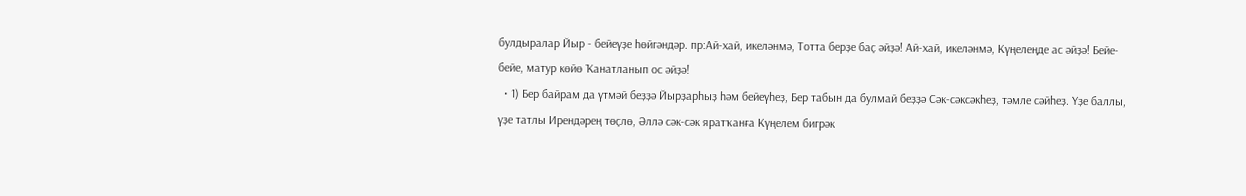булдыралар Йыр - бейеүҙе һөйгәндәр. пр:Ай-хай, икеләнмә, Тотта берҙе баҫ әйҙә! Ай-хай, икеләнмә, Күңелеңде ас әйҙә! Бейе-бейе, матур көйө Ҡанатланып ос әйҙә!
  • 1) Бер байрам да үтмәй беҙҙә Йырҙарһыҙ һәм бейеүһеҙ, Бер табын да булмай беҙҙә Сәк-сәксәкһеҙ, тәмле сәйһеҙ. Үҙе баллы, үҙе татлы Ирендәрең төҫлө, Әллә сәк-сәк яратҡанға Күңелем бигрәк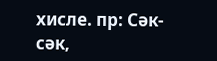хисле. пр: Сәк-сәк,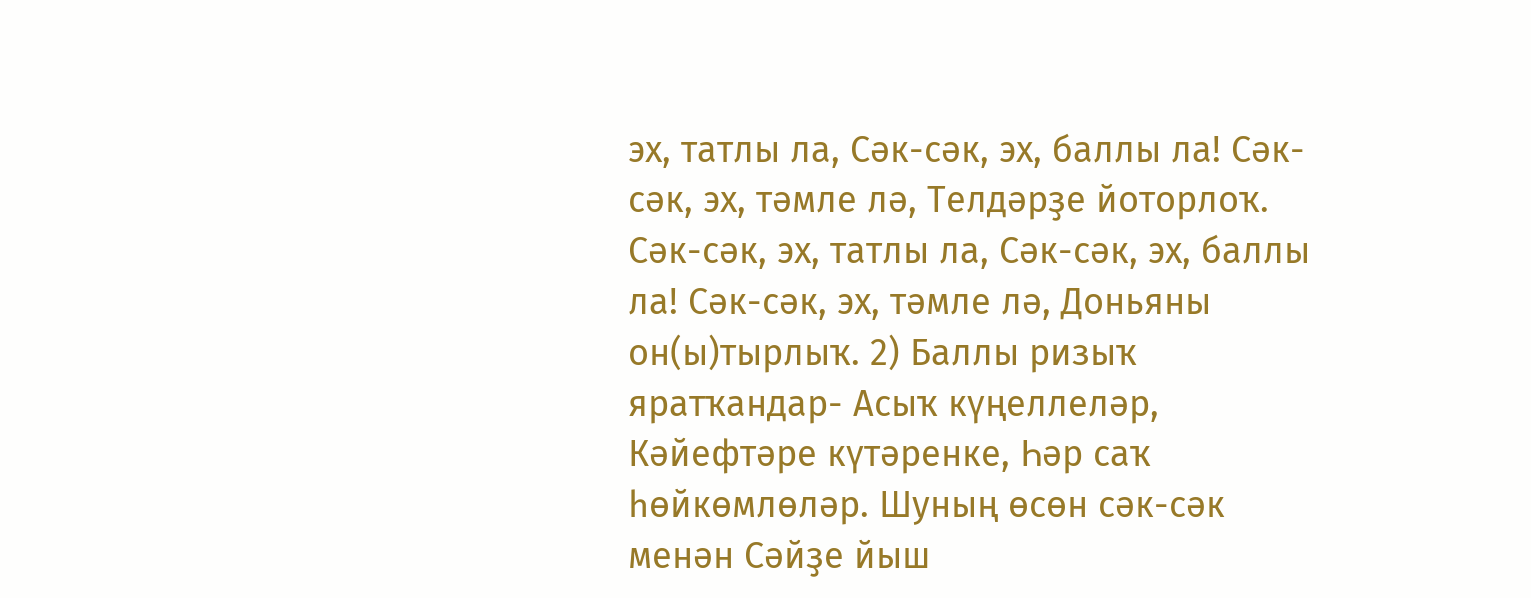эх, татлы ла, Сәк-сәк, эх, баллы ла! Сәк-сәк, эх, тәмле лә, Телдәрҙе йоторлоҡ. Сәк-сәк, эх, татлы ла, Сәк-сәк, эх, баллы ла! Сәк-сәк, эх, тәмле лә, Доньяны он(ы)тырлыҡ. 2) Баллы ризыҡ яратҡандар- Асыҡ күңеллеләр, Кәйефтәре күтәренке, Һәр саҡ һөйкөмлөләр. Шуның өсөн сәк-сәк менән Сәйҙе йыш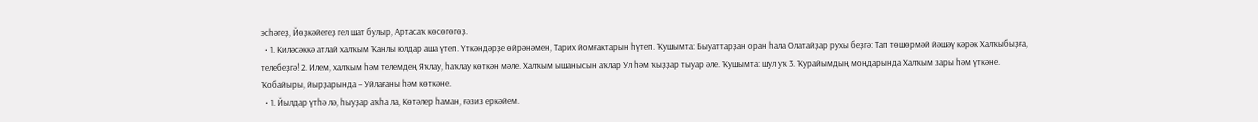эсһәгеҙ, Йөҙкәйегеҙ гел шат булыр, Артасаҡ көсөгөгөҙ.
  • 1. Киләсәккә атлай халҡым Ҡанлы юлдар аша үтеп. Үткәндәрҙе өйрәнәмен, Тарих йомғактарын һүтеп. Ҡушымта: Быуаттарҙан оран һала Олатайҙар рухы беҙгә: Тап төшөрмәй йәшәү кәрәк Халҡыбыҙға, телебеҙгә! 2. Илем, халҡым һәм телемдең Яҡлау, һаҡлау көткән мәле. Халҡым ышанысын аҡлар Ул һәм ҡыҙҙар тыуар әле. Ҡушымта: шул уҡ 3. Ҡурайымдың моңдарында Халҡым зары һәм үткәне. Ҡобайыры, йырҙарында – Уйлағаны һәм көткәне.
  • 1. Йылдар үтһә лә, һыуҙар аҡһа ла, Көтәлер һаман, ғәзиз еркәйем.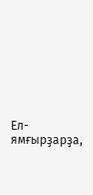Ел-ямғырҙарҙа,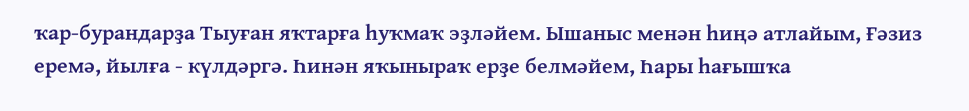ҡар-бурандарҙа Тыуған яҡтарға һуҡмаҡ эҙләйем. Ышаныс менән һиңә атлайым, Ғәзиз еремә, йылға - күлдәргә. Һинән яҡыныраҡ ерҙе белмәйем, Һары һағышҡа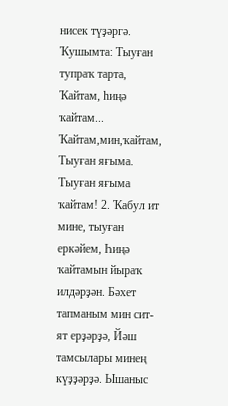нисек түҙәргә. Ҡушымта: Тыуған тупраҡ тарта, Ҡайтам, һиңә ҡайтам... Ҡайтам,мин,ҡайтам, Тыуған яғыма. Тыуған яғыма ҡайтам! 2. Ҡабул ит мине, тыуған еркәйем, Һиңә ҡайтамын йыраҡ илдәрҙән. Бәхет тапманым мин сит-ят ерҙәрҙә, Йәш тамсылары минең күҙҙәрҙә. Ышаныс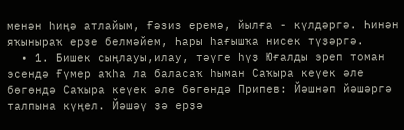менән һиңә атлайым, Ғәзиз еремә, йылға - күлдәргә. Һинән яҡыныраҡ ерҙе белмәйем, Һары һағышҡа нисек түҙәргә.
  • 1. Бишек сыңлауы,илау, тәүге һүҙ Юғалды эреп томан эсендә Ғүмер аҡһа ла баласаҡ һыман Саҡыра кеүек әле бөгөндә Саҡыра кеүек әле бөгөндә Припев: Йәшнәп йәшәргә талпына күңел. Йәшәү ҙә ерҙә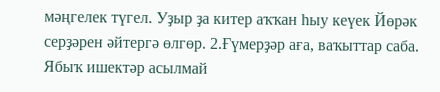мәңгелек түгел. Уҙыр ҙа китер аҡҡан һыу кеүек Йөрәк серҙәрен әйтергә өлгөр. 2.Ғүмерҙәр аға, ваҡыттар саба. Ябыҡ ишектәр асылмай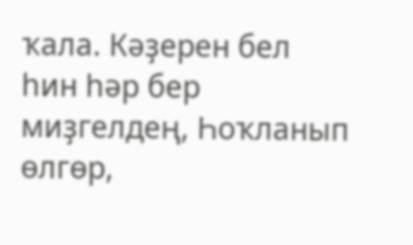ҡала. Кәҙерен бел һин һәр бер миҙгелдең, Һоҡланып өлгөр,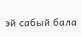эй сабый бала